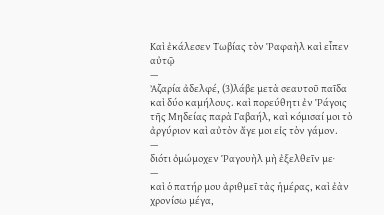Καὶ ἐκάλεσεν Τωβίας τὸν Ῥαφαὴλ καὶ εἶπεν αὐτῷ
—
Ἀζαρία ἀδελφέ, (3)λάβε μετὰ σεαυτοῦ παῖδα καὶ δύο καμήλους. καὶ πορεύθητι ἐν Ῥάγοις τῆς Μηδείας παρὰ Γαβαήλ, καὶ κόμισαί μοι τὸ ἀργύριον καὶ αὐτὸν ἄγε μοι εἰς τὸν γάμον.
—
διότι ὀμώμοχεν Ῥαγουὴλ μὴ ἐξελθεῖν με·
—
καὶ ὁ πατήρ μου ἀριθμεῖ τὰς ἡμέρας, καὶ ἐὰν χρονίσω μέγα,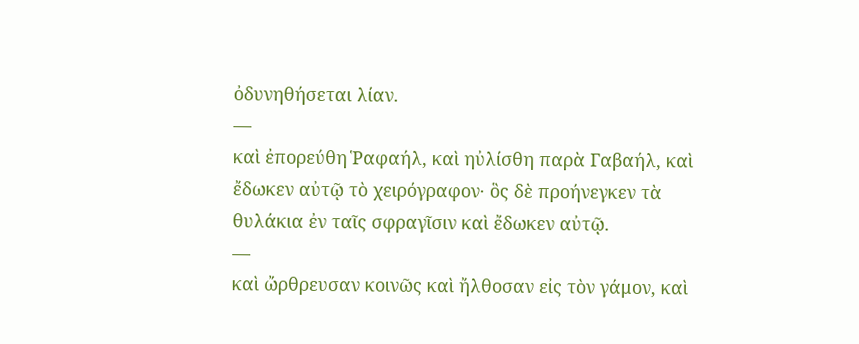ὀδυνηθήσεται λίαν.
—
καὶ ἐπορεύθη Ῥαφαήλ, καὶ ηὐλίσθη παρὰ Γαβαήλ, καὶ ἔδωκεν αὐτῷ τὸ χειρόγραφον· ὃς δὲ προήνεγκεν τὰ θυλάκια ἐν ταῖς σφραγῖσιν καὶ ἔδωκεν αὐτῷ.
—
καὶ ὤρθρευσαν κοινῶς καὶ ἤλθοσαν εἰς τὸν γάμον, καὶ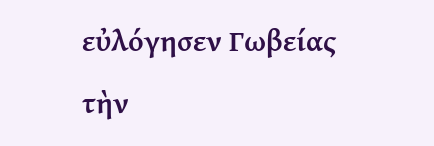εὐλόγησεν Γωβείας τὴν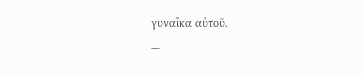γυναῖκα αὐτοῦ.
—